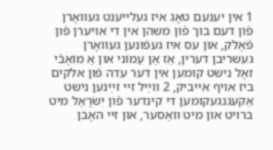1 אין יענעם טאָג איז געלײענט געװאָרן פֿון דעם בוך פֿון משהן אין די אױערן פֿון פֿאָלק, און עס איז געפֿונען געװאָרן געשריבן דערין, אַז אַן עַמוֹני און אַ מוֹאָבֿי זאָל נישט קומען אין דער עדה פֿון אלֹקים ביז אױף אײביק, 2 װײַל זײ זײַנען נישט אַקעגנגעקומען די קינדער פֿון יִשׂרָאֵל מיט ברױט און מיט װאַסער, און זײ האָבן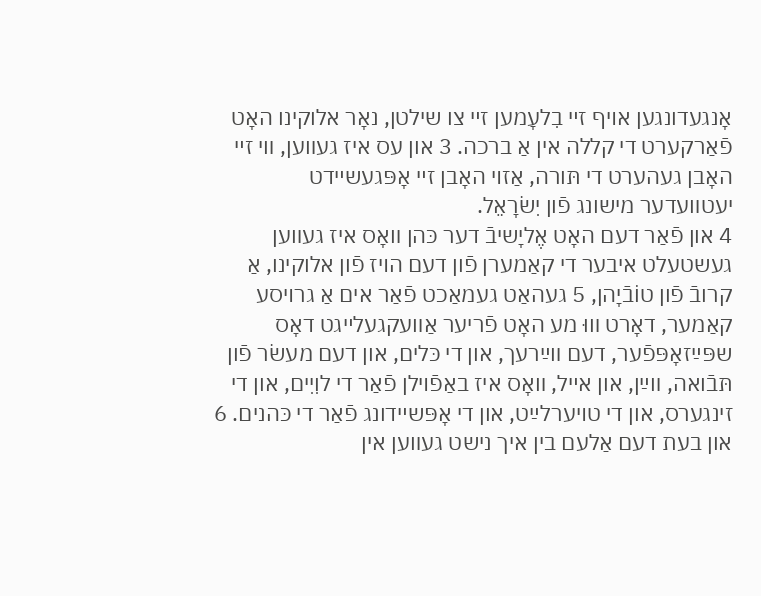אָנגעדונגען אױף זײ בִלעָמען זײ צו שילטן, נאָר אלוקינו האָט פֿאַרקערט די קללה אין אַ ברכה. 3 און עס איז געװען, װי זײ האָבן געהערט די תּורה, אַזױ האָבן זײ אָפּגעשײדט יעטװעדער מישונג פֿון יִשׂרָאֵל.
4 און פֿאַר דעם האָט אֶליָשיבֿ דער כּהן װאָס איז געװען געשטעלט איבער די קאַמערן פֿון דעם הױז פֿון אלוקינו, אַ קרובֿ פֿון טוֹבֿיָהן, 5 געהאַט געמאַכט פֿאַר אים אַ גרױסע קאַמער, דאָרט װוּ מע האָט פֿריער אַװעקגעלײגט דאָס שפּײַזאָפּפֿער, דעם װײַרעך, און די כּלים, און דעם מעשׂר פֿון תּבֿואה, װײַן, און אײל, װאָס איז באַפֿױלן פֿאַר די לוִיִים, און די זינגערס, און די טױערלײַט, און די אָפּשײדונג פֿאַר די כּהנים. 6 און בעת דעם אַלעם בין איך נישט געװען אין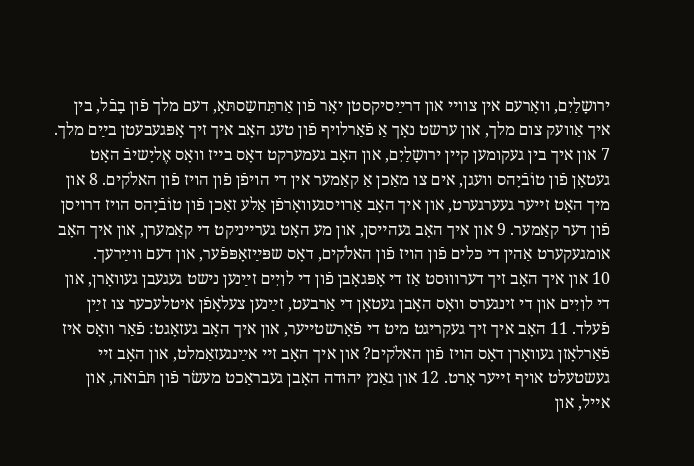ירושָלַיִם, װאָרעם אין צװײ און דרײַסיקסטן יאָר פֿון אַרתַּחשַסתּאָ, דעם מלך פֿון בָבֿל, בין איך אַװעק צום מלך, און ערשט נאָך אַ פֿאַרלױף פֿון טעג האָב איך זיך אָפּגעבעטן בײַם מלך. 7 און איך בין געקומען קײן ירושָלַיִם, און האָב געמערקט דאָס בײז װאָס אֶליָשיבֿ האָט געטאָן פֿון טוֹבֿיָהס װעגן, אים צו מאַכן אַ קאַמער אין די הױפֿן פֿון הױז פֿון האלֹקים. 8 און מיך האָט זײער געערגערט, און איך האָב אַרױסגעװאָרפֿן אַלע זאַכן פֿון טוֹבֿיָהס הױז דרױסן פֿון דער קאַמער. 9 און איך האָב געהײסן, און מע האָט גערײניקט די קאַמערן, און איך האָב אומגעקערט אַהין די כּלים פֿון הױז פֿון האלֹקים, דאָס שפּײַזאָפּפֿער, און דעם װײַרעך.
10 און איך האָב זיך דערװוּסט אַז די אָפּגאָבן פֿון די לוִיִים זײַנען נישט געגעבן געװאָרן, און די לוִיִים און די זינגערס װאָס האָבן געטאָן די אַרבעט, זײַנען צעלאָפֿן איטלעכער צו זײַן פֿעלד. 11 האָב איך זיך געקריגט מיט די פֿאָרשטײער, און איך האָב געזאָגט: פֿאַר װאָס איז פֿאַרלאָזן געװאָרן דאָס הױז פֿון האלֹקים? און איך האָב זײ אײַנגעזאַמלט, און האָב זײ געשטעלט אױף זײער אָרט. 12 און גאַנץ יהוּדה האָבן געבראַכט מעשׂר פֿון תּבֿואה, און אײל, און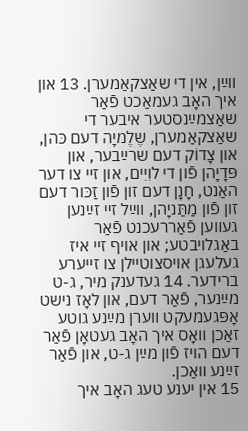װײַן, אין די שאַצקאַמערן. 13 און איך האָב געמאַכט פֿאַר שאַצמײַנסטער איבער די שאַצקאַמערן, שֶלֶמיָה דעם כּהן, און צָדוֹק דעם שרײַבער, און פּדָיָהן פֿון די לוִיִים, און זײ צו דער האַנט, חָנָן דעם זון פֿון זַכּור דעם זון פֿון מַתַּניָהן, װײַל זײ זײַנען געװען פֿאַררעכנט פֿאַר באַגלױבטע; און אױף זײ איז געלעגן אױסצוטײלן צו זײערע ברידער. 14 געדענק מיר, ג-ט מײַנער, פֿאַר דעם, און לאָז נישט אָפּגעמעקט װערן מײַנע גוטע זאַכן װאָס איך האָב געטאָן פֿאַר דעם הױז פֿון מײַן ג-ט, און פֿאַר זײַנע װאַכן.
15 אין יענע טעג האָב איך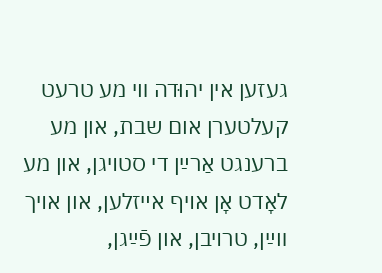געזען אין יהוּדה װי מע טרעט קעלטערן אום שבת, און מע ברענגט אַרײַן די סטױגן, און מע לאָדט אָן אױף אײזלען, און אױך װײַן, טרױבן, און פֿײַגן,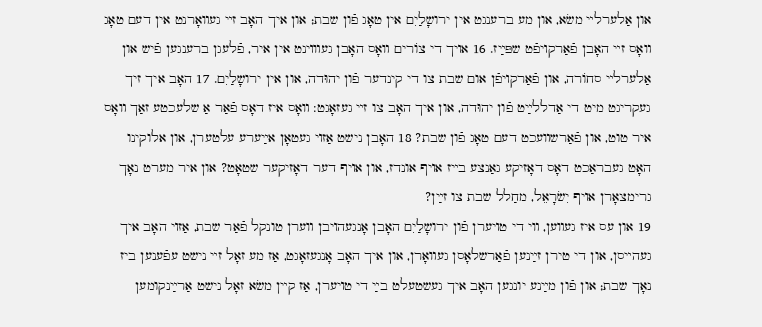און אַלערלײ משׂא, און מע ברענגט אין ירושָלַיִם אין טאָג פֿון שבת; און איך האָב זײ געװאָרנט אין דעם טאָג װאָס זײ האָבן פֿאַרקױפֿט שפּײַז. 16 אױך די צוֹרים װאָס האָבן געװױנט אין איר, פֿלעגן ברענגען פֿיש און אַלערלײ סחוֹרה, און פֿאַרקױפֿן אום שבת צו די קינדער פֿון יהוּדה, און אין ירושָלַיִם. 17 האָב איך זיך געקריגט מיט די אַדללײַט פֿון יהוּדה, און איך האָב צו זײ געזאָגט: װאָס איז דאָס פֿאַר אַ שלעכטע זאַך װאָס איר טוט, און פֿאַרשװעכט דעם טאָג פֿון שבת? 18 האָבן נישט אַזױ געטאָן אײַערע עלטערן, און אלוקינו האָט געבראַכט דאָס דאָזיקע גאַנצע בײז אױף אונדז, און אױף דער דאָזיקער שטאָט? און איר מערט נאָך גרימצאָרן אױף יִשׂרָאֵל, מחַלל שבת צו זײַן?
19 און עס איז געװען, װי די טױערן פֿון ירושָלַיִם האָבן אָנגעהױבן װערן טונקל פֿאַר שבת, אַזױ האָב איך געהײסן, און די טירן זײַנען פֿאַרשלאָסן געװאָרן, און איך האָב אָנגעזאָגט, אַז מע זאָל זײ נישט עפֿענען ביז נאָך שבת; און פֿון מײַנע יונגען האָב איך געשטעלט בײַ די טױערן, אַז קײן משׂא זאָל נישט אַרײַנקומען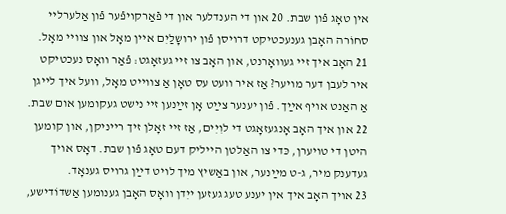אין טאָג פֿון שבת. 20 און די הענדלער און די פֿאַרקױפֿער פֿון אַלערלײ סחוֹרה האָבן גענעכטיקט דרױסן פֿון ירושָלַיִם אײן מאָל און צװײ מאָל. 21 האָב איך זײ געװאָרנט, און האָב צו זײ געזאָגט: פֿאַר װאָס נעכטיקט איר לעבן דער מױער? אַז איר װעט עס טאָן אַ צװײט מאָל, װעל איך לײגן אַ האַנט אױף אײַך. פֿון יענער צײַט אָן זײַנען זײ נישט געקומען אום שבת. 22 און איך האָב אָנגעזאָגט די לוִיִים, אַז זײ זאָלן זיך רײניקן, און קומען היטן די טױערן, כּדי צו האַלטן הײליק דעם טאָג פֿון שבת. דאָס אױך געדענק מיר, ג-ט מײַנער, און באַשיץ מיך לױט דײַן גרױס גענאָד.
23 אױך האָב איך אין יענע טעג געזען ייִדן װאָס האָבן גענומען אַשדוֹדישע,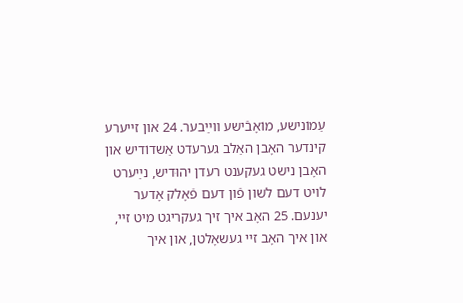עַמוֹנישע, מוֹאָבֿישע װײַבער. 24 און זײערע קינדער האָבן האַלב גערעדט אַשדוֹדיש און האָבן נישט געקענט רעדן יהוּדיש, נײַערט לױט דעם לשון פֿון דעם פֿאָלק אָדער יענעם. 25 האָב איך זיך געקריגט מיט זײ, און איך האָב זײ געשאָלטן, און איך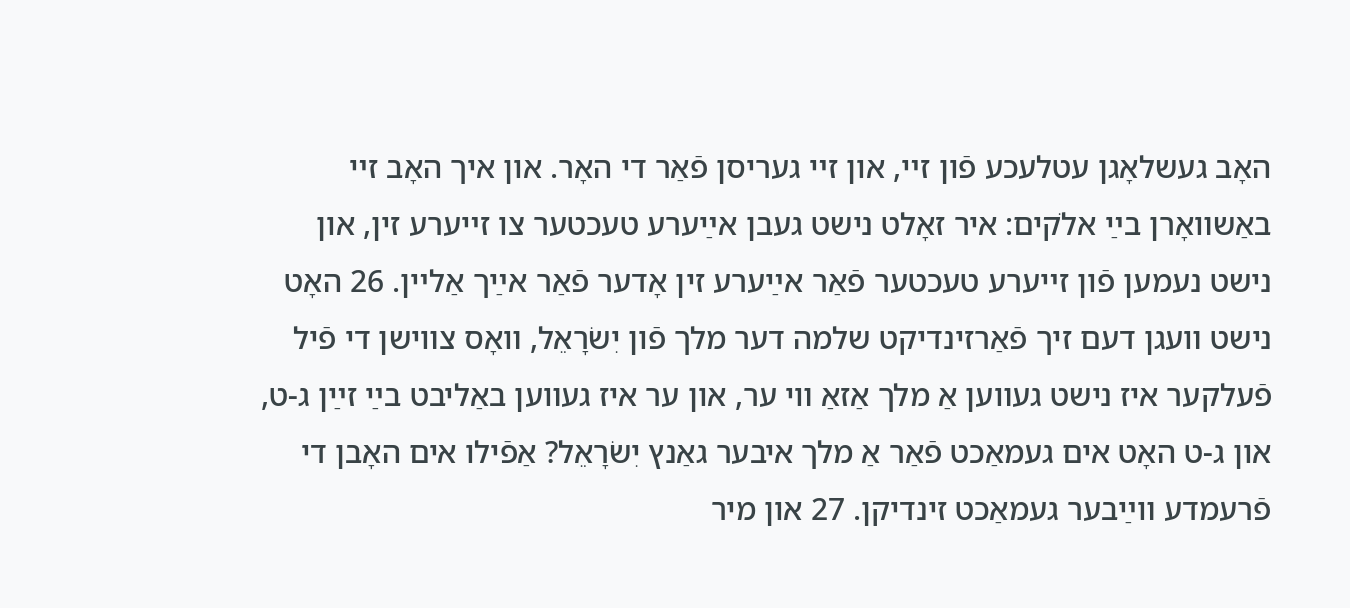האָב געשלאָגן עטלעכע פֿון זײ, און זײ געריסן פֿאַר די האָר. און איך האָב זײ באַשװאָרן בײַ אלֹקים: איר זאָלט נישט געבן אײַערע טעכטער צו זײערע זין, און נישט נעמען פֿון זײערע טעכטער פֿאַר אײַערע זין אָדער פֿאַר אײַך אַלײן. 26 האָט נישט װעגן דעם זיך פֿאַרזינדיקט שלמה דער מלך פֿון יִשׂרָאֵל, װאָס צװישן די פֿיל פֿעלקער איז נישט געװען אַ מלך אַזאַ װי ער, און ער איז געװען באַליבט בײַ זײַן ג-ט, און ג-ט האָט אים געמאַכט פֿאַר אַ מלך איבער גאַנץ יִשׂרָאֵל? אַפֿילו אים האָבן די פֿרעמדע װײַבער געמאַכט זינדיקן. 27 און מיר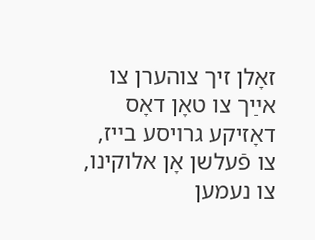זאָלן זיך צוהערן צו אײַך צו טאָן דאָס דאָזיקע גרױסע בײז, צו פֿעלשן אָן אלוקינו, צו נעמען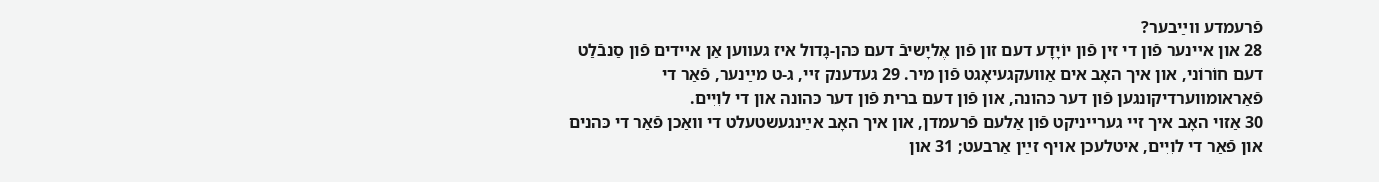פֿרעמדע װײַבער?
28 און אײנער פֿון די זין פֿון יוֹיָדָע דעם זון פֿון אֶליָשיבֿ דעם כּהן-גָדול איז געװען אַן אײדים פֿון סַנבֿלַט דעם חוֹרוֹני, און איך האָב אים אַװעקגעיאָגט פֿון מיר. 29 געדענק זײ, ג-ט מײַנער, פֿאַר די פֿאַראומװערדיקונגען פֿון דער כּהונה, און פֿון דעם ברית פֿון דער כּהונה און די לוִיִים.
30 אַזױ האָב איך זײ גערײניקט פֿון אַלעם פֿרעמדן, און איך האָב אײַנגעשטעלט די װאַכן פֿאַר די כּהנים און פֿאַר די לוִיִים, איטלעכן אױף זײַן אַרבעט; 31 און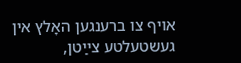אױף צו ברענגען האָלץ אין געשטעלטע צײַטן,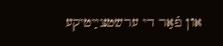און פֿאַר די ערשטצײַטיקע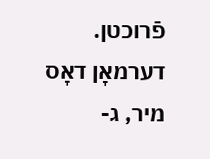פֿרוכטן.
דערמאָן דאָס מיר, ג-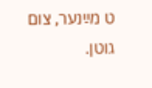ט מײַנער, צום גוטן.